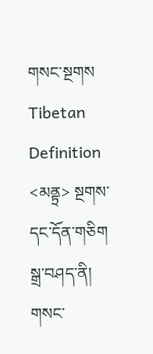གསང་སྔགས
Tibetan Definition <མནྟྲ> སྔགས་དང་དོན་གཅིག སྒྲ་བཤད་ནི། གསང་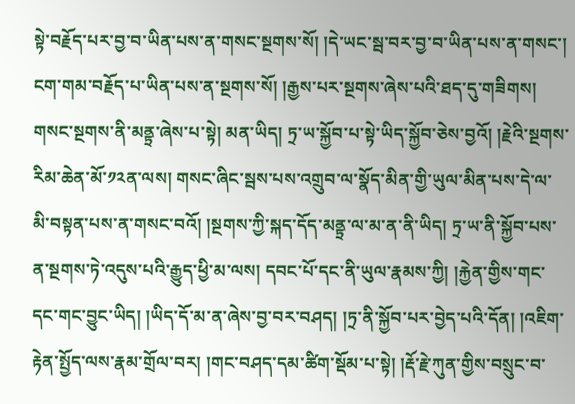སྟེ་བརྗོད་པར་བྱ་བ་ཡིན་པས་ན་གསང་སྔགས་སོ། །དེ་ཡང་སྦ་བར་བྱ་བ་ཡིན་པས་ན་གསང་། ངག་གམ་བརྗོད་པ་ཡིན་པས་ན་སྔགས་སོ། །རྒྱས་པར་སྔགས་ཞེས་པའི་ཐད་དུ་གཟིགས། གསང་སྔགས་ནི་མནྟྲ་ཞེས་པ་སྟེ། མན་ཡིད། ཏྲ་ཡ་སྐྱོབ་པ་སྟེ་ཡིད་སྐྱོབ་ཅེས་བྱའོ། །རྗེའི་སྔགས་རིམ་ཆེན་མོ་༡༢ན་ལས། གསང་ཞིང་སྦས་པས་འགྲུབ་ལ་སྣོད་མིན་གྱི་ཡུལ་མིན་པས་དེ་ལ་མི་བསྟན་པས་ན་གསང་བའོ། །སྔགས་ཀྱི་སྐད་དོད་མནྟྲ་ལ་མ་ན་ནི་ཡིད། ཏྲ་ཡ་ནི་སྐྱོབ་པས་ན་སྔགས་ཏེ་འདུས་པའི་རྒྱུད་ཕྱི་མ་ལས། དབང་པོ་དང་ནི་ཡུལ་རྣམས་ཀྱི། །རྐྱེན་གྱིས་གང་དང་གང་བྱུང་ཡིད། །ཡིད་དོ་མ་ན་ཞེས་བྱ་བར་བཤད། །ཏྲ་ནི་སྐྱོབ་པར་བྱེད་པའི་དོན། །འཇིག་རྟེན་སྤྱོད་ལས་རྣམ་གྲོལ་བར། །གང་བཤད་དམ་ཚིག་སྡོམ་པ་སྟེ། །རྡོ་རྗེ་ཀུན་གྱིས་བསྲུང་བ་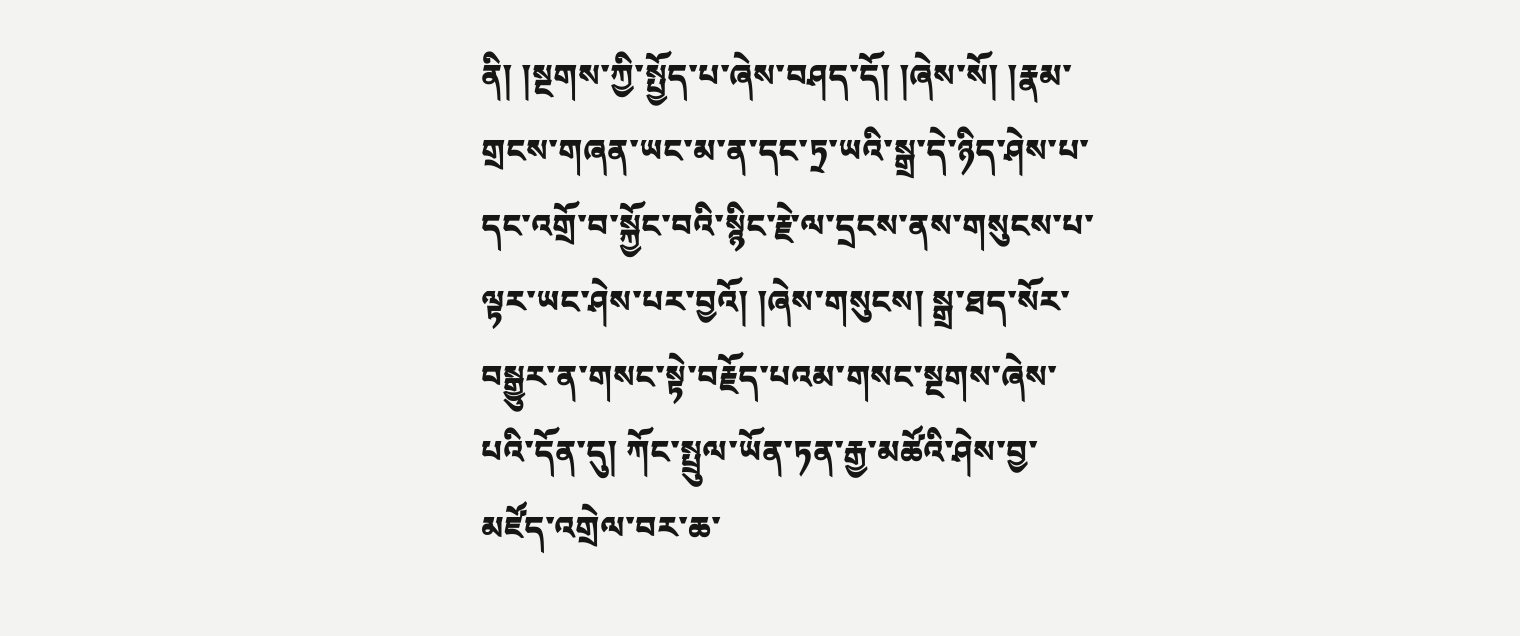ནི། །སྔགས་ཀྱི་སྤྱོད་པ་ཞེས་བཤད་དོ། །ཞེས་སོ། །རྣམ་གྲངས་གཞན་ཡང་མ་ན་དང་ཏྲ་ཡའི་སྒྲ་དེ་ཉིད་ཤེས་པ་དང་འགྲོ་བ་སྐྱོང་བའི་སྙིང་རྗེ་ལ་དྲངས་ནས་གསུངས་པ་ལྟར་ཡང་ཤེས་པར་བྱའོ། །ཞེས་གསུངས། སྒྲ་ཐད་སོར་བསྒྱུར་ན་གསང་སྟེ་བརྗོད་པའམ་གསང་སྔགས་ཞེས་པའི་དོན་དུ། ཀོང་སྤྲུལ་ཡོན་ཏན་རྒྱ་མཚོའི་ཤེས་བྱ་མཛོད་འགྲེལ་བར་ཆ་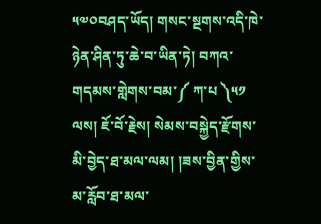༥༧༠བཤད་ཡོད། གསང་སྔགས་འདི་ཁེ་ཉེན་ཤིན་ཏུ་ཆེ་བ་ཡིན་ཏེ། བཀའ་གདམས་གླེགས་བམ་༼ ཀ་པ ༽༥༡ ལས། ཇོ་བོ་རྗེས། སེམས་བསྐྱེད་རྫོགས་མི་བྱེད་ཐ་མལ་ལམ། །ཟས་བྱིན་གྱིས་མ་རློབ་ཐ་མལ་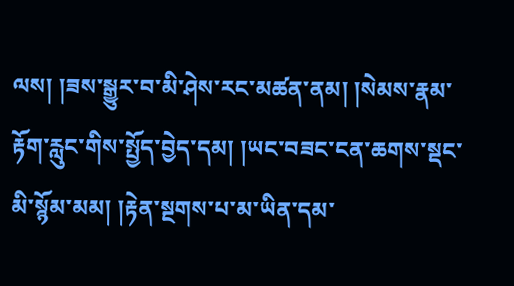ལས། །ཟས་སྒྱུར་བ་མི་ཤེས་རང་མཚན་ནམ། །སེམས་རྣམ་རྟོག་རླུང་གིས་སྤྱོད་བྱེད་དམ། །ཡང་བཟང་ངན་ཆགས་སྡང་མི་སྙོམ་མམ། །རྟེན་སྔགས་པ་མ་ཡིན་དམ་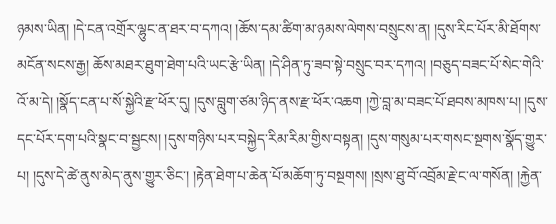ཉམས་ཡིན། །དེ་ངན་འགྲོར་ལྷུང་ན་ཐར་བ་དཀའ། །ཆོས་དམ་ཚིག་མ་ཉམས་ལེགས་བསྲུངས་ན། །དུས་རིང་པོར་མི་ཐོགས་མངོན་སངས་རྒྱ། ཆོས་མཐར་ཐུག་ཐེག་པའི་ཡང་རྩེ་ཡིན། །དེ་ཤིན་ཏུ་ཟབ་སྟེ་བསྲུང་བར་དཀའ། །བཅུད་བཟང་པོ་སེང་གེའི་འོ་མ་དེ། །སྣོད་ངན་པ་སོ་སྐྱེའི་རྫ་ཕོར་དུ། །དུས་བླུག་ཙམ་ཉིད་ནས་རྫ་ཕོར་འཆག །ཀྱེ་བླ་མ་བཟང་པོ་ཐབས་མཁས་པ། །དུས་དང་པོར་དག་པའི་སྣང་བ་སྦྱངས། །དུས་གཉིས་པར་བསྐྱེད་རིམ་རིམ་གྱིས་བསྟན། །དུས་གསུམ་པར་གསང་སྔགས་སྣོད་གྱུར་པ། །དུས་དེ་ཚེ་ནུས་མེད་ནུས་གྱུར་ཅིང་། །རྟེན་ཐེག་པ་ཆེན་པོ་མཆོག་ཏུ་བསྔགས། །སྲས་ཐུ་བོ་འབྲོམ་རྗེ་ང་ལ་གསོན། །རྐྱེན་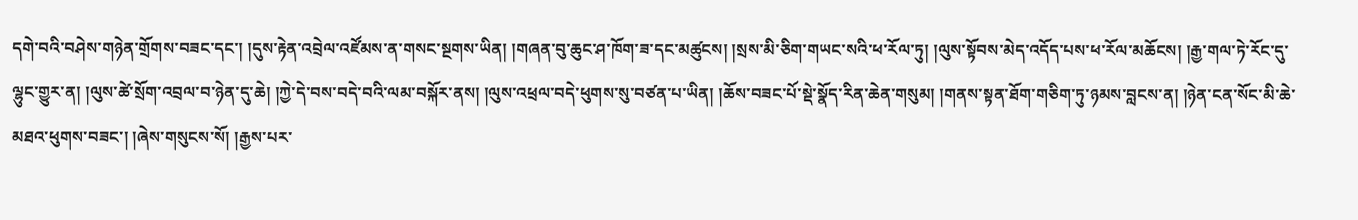དགེ་བའི་བཤེས་གཉེན་གྲོགས་བཟང་དང་། །དུས་རྟེན་འབྲེལ་འཛོམས་ན་གསང་སྔགས་ཡིན། །གཞན་བུ་ཆུང་ཤ་ཁོག་ཟ་དང་མཚུངས། །སྲས་མི་ཅིག་གཡང་སའི་ཕ་རོལ་ཏུ། །ལུས་སྟོབས་མེད་འདོད་པས་ཕ་རོལ་མཆོངས། །རྒྱ་གལ་ཏེ་རོང་དུ་ལྷུང་གྱུར་ན། །ལུས་ཚེ་སྲོག་འབྲལ་བ་ཉེན་དུ་ཆེ། །ཀྱེ་དེ་བས་བདེ་བའི་ལམ་བསྐོར་ནས། །ལུས་འཕྲལ་བདེ་ཕུགས་སུ་བཙན་པ་ཡིན། །ཆོས་བཟང་པོ་སྡེ་སྣོད་རིན་ཆེན་གསུམ། །གནས་སྟན་ཐོག་གཅིག་ཏུ་ཉམས་བླངས་ན། །ཉེན་ངན་སོང་མི་ཆེ་མཐའ་ཕུགས་བཟང་། །ཞེས་གསུངས་སོ། །རྒྱས་པར་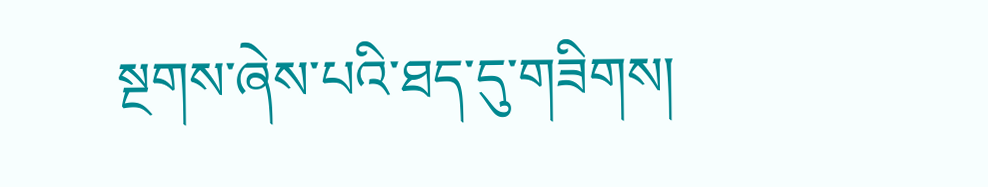སྔགས་ཞེས་པའི་ཐད་དུ་གཟིགས།